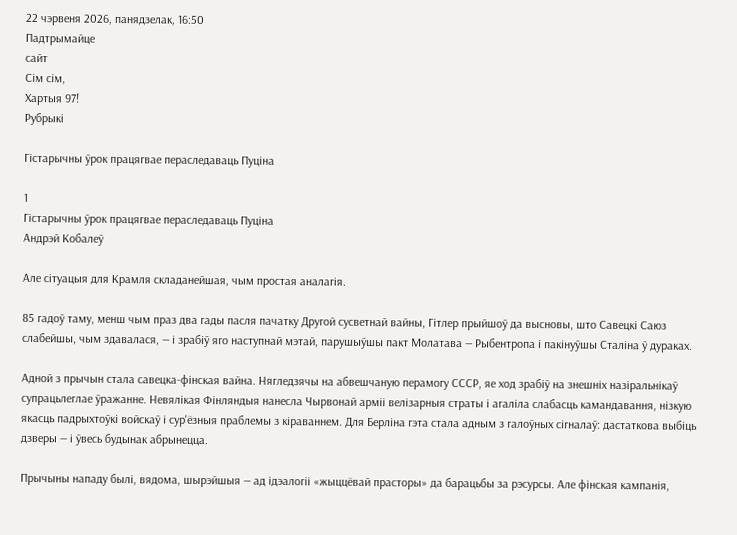22 чэрвеня 2026, панядзелак, 16:50
Падтрымайце
сайт
Сім сім,
Хартыя 97!
Рубрыкі

Гістарычны ўрок працягвае пераследаваць Пуціна

1
Гістарычны ўрок працягвае пераследаваць Пуціна
Андрэй Кобалеў

Але сітуацыя для Крамля складанейшая, чым простая аналагія.

85 гадоў таму, менш чым праз два гады пасля пачатку Другой сусветнай вайны, Гітлер прыйшоў да высновы, што Савецкі Саюз слабейшы, чым здавалася, — і зрабіў яго наступнай мэтай, парушыўшы пакт Молатава — Рыбентропа і пакінуўшы Сталіна ў дураках.

Адной з прычын стала савецка-фінская вайна. Нягледзячы на абвешчаную перамогу СССР, яе ход зрабіў на знешніх назіральнікаў супрацьлеглае ўражанне. Невялікая Фінляндыя нанесла Чырвонай арміі велізарныя страты і агаліла слабасць камандавання, нізкую якасць падрыхтоўкі войскаў і сур'ёзныя праблемы з кіраваннем. Для Берліна гэта стала адным з галоўных сігналаў: дастаткова выбіць дзверы — і ўвесь будынак абрынецца.

Прычыны нападу былі, вядома, шырэйшыя — ад ідэалогіі «жыццёвай прасторы» да барацьбы за рэсурсы. Але фінская кампанія,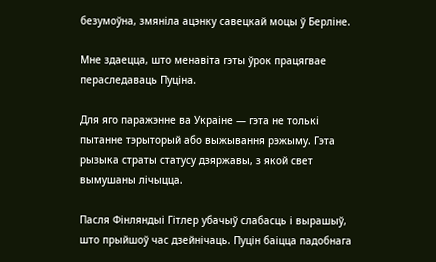безумоўна, змяніла ацэнку савецкай моцы ў Берліне.

Мне здаецца, што менавіта гэты ўрок працягвае пераследаваць Пуціна.

Для яго паражэнне ва Украіне — гэта не толькі пытанне тэрыторый або выжывання рэжыму. Гэта рызыка страты статусу дзяржавы, з якой свет вымушаны лічыцца.

Пасля Фінляндыі Гітлер убачыў слабасць і вырашыў, што прыйшоў час дзейнічаць. Пуцін баіцца падобнага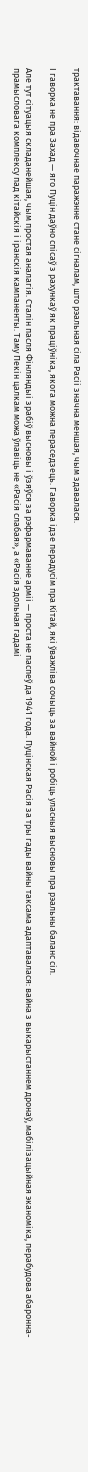трактавання: відавочнае паражэнне стане сігналам, што рэальная сіла Расіі значна меншая, чым здавалася.

І гаворка не пра Захад — яго Пуцін даўно спісаў з рахункаў як праціўніка, якога можна пераседзець. Гаворка ідзе перадусім пра Кітай, які ўважліва сочыць за вайной і робіць уласныя высновы пра рэальны баланс сіл.

Але тут сітуацыя складанейшая, чым простая аналагія. Сталін пасля Фінляндыі зрабіў высновы і ўзяўся за рэфармаванне арміі — проста не паспеў да 1941 года. Пуцінская Расія за тры гады вайны таксама адаптавалася: вайна з выкарыстаннем дронаў, мабілізацыйная эканоміка, перабудова абаронна-прамысловага комплексу пад кітайскія і іранскія кампаненты. Таму Пекін цалкам можа ўлавіць не «Расія слабая», а «Расія здольная гадамі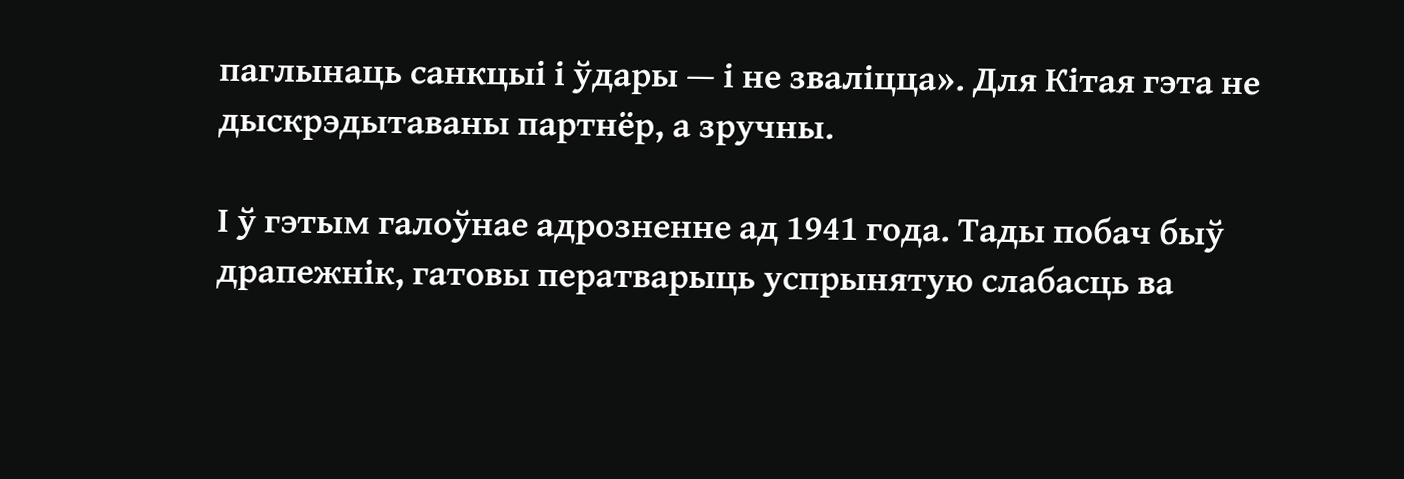паглынаць санкцыі і ўдары — і не зваліцца». Для Кітая гэта не дыскрэдытаваны партнёр, а зручны.

І ў гэтым галоўнае адрозненне ад 1941 года. Тады побач быў драпежнік, гатовы ператварыць успрынятую слабасць ва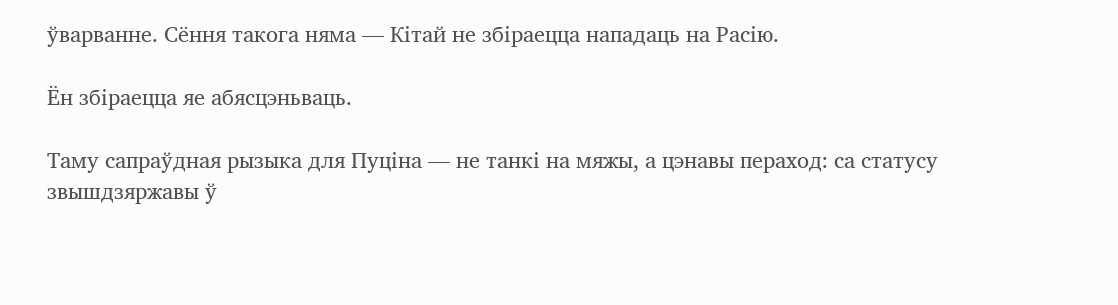ўварванне. Сёння такога няма — Кітай не збіраецца нападаць на Расію.

Ён збіраецца яе абясцэньваць.

Таму сапраўдная рызыка для Пуціна — не танкі на мяжы, а цэнавы пераход: са статусу звышдзяржавы ў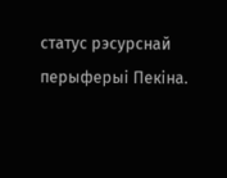статус рэсурснай перыферыі Пекіна.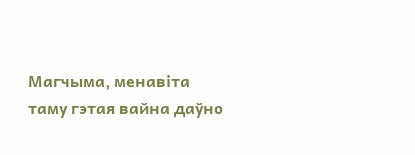Магчыма, менавіта таму гэтая вайна даўно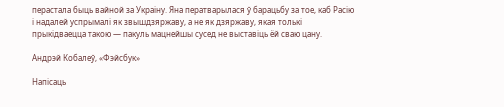перастала быць вайной за Украіну. Яна ператварылася ў барацьбу за тое, каб Расію і надалей успрымалі як звышдзяржаву, а не як дзяржаву, якая толькі прыкідваецца такою — пакуль мацнейшы сусед не выставіць ёй сваю цану.

Андрэй Кобалеў, «Фэйсбук»

Напісаць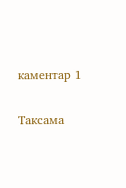каментар 1

Таксама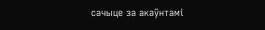сачыце за акаўнтамі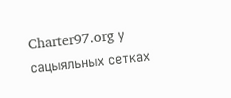Charter97.org у сацыяльных сетках